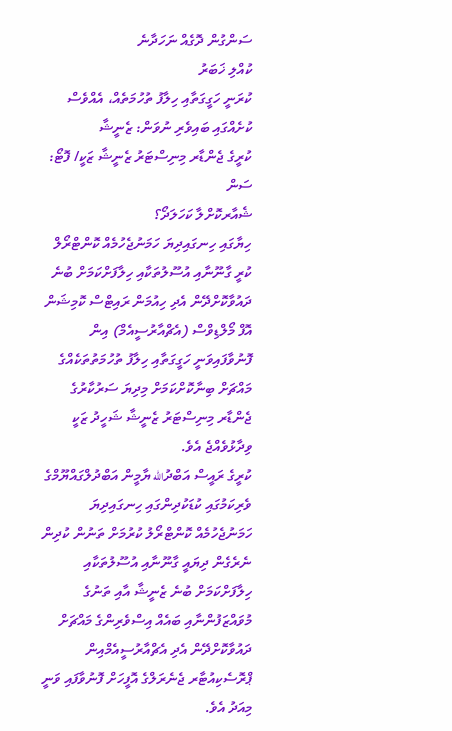ސަންގުން ދޮގެއް ނަހަދާނެ
ކުއްލި ޚަބަރު
ކުރަނީ ހަގީގަތާއި ހިލާފު ތުހުމަތެއް، އެއްވެސް ކުށެއްގައި ބައިވެރި ނުވަން: ޒެނީޝާ
ކުރީގެ ޖެންޑާރ މިނިސްޓަރު ޒެނީޝާ ޒަކީ/ ފޮޓޯ: ސަން
ޝެއާރކޮށްލާ ކަހަލަދޯ؟
ހިޔާގައި ހިނގައިދިޔަ ހަމަނުޖެހުމެއް ކޮންޓްރޯލް ކުރީ ގާނޫނާއި އުސޫލުތަކާއި ހިލާފަށްކަމަށް ބުނެ ދައުވާކޮށްދޭން އެދި ހިއުމަން ރައިޓްސް ކޮމިޝަން އޮފް މޯލްޑިވްސް (އެޗްއާރުސީއެމް) އިން ފޮނުވާފައިވަނީ ހަގީގަތާއި ހިލާފު ތުހުމަތުތަކެއްގެ މައްޗަށް ބިނާކޮށްކަމަށް މިދިޔަ ސަރުކާރުގެ ޖެންޑާރ މިނިސްޓަރު ޒެނީޝާ ޝަހީދު ޒަކީ ވިދާޅުވެއްޖެ އެވެ.
ކުރީގެ ރައީސް އަބްދުالله ޔާމީން އަބްދުލްގައްޔޫމްގެ ވެރިކަމުގައި ކުޑަކުދިންގައި ހިނގައިދިޔަ ހަމަނުޖެހުމެއް ކޮންޓްރޯލު ކުރުމަށް ތަނުން ކުދިން ނެރެގެން ދިޔައީ ގާނޫނާއި އުސޫލުތަކާއި ހިލާފަށްކަމަށް ބުނެ ޒެނީޝާ އާއި ތަނުގެ މުވައްޒަފުންނާއި ބައެއް އިސްވެރިންގެ މައްޗަށް ދައުވާކޮށްދޭން އެދި އެޗްއާރުސީއެމްއިން ޕްރޮސެކިއުޓާރ ޖެނެރަލްގެ އޮފީހަށް ފޮނުވާފައި ވަނީ މިއަދު އެވެ.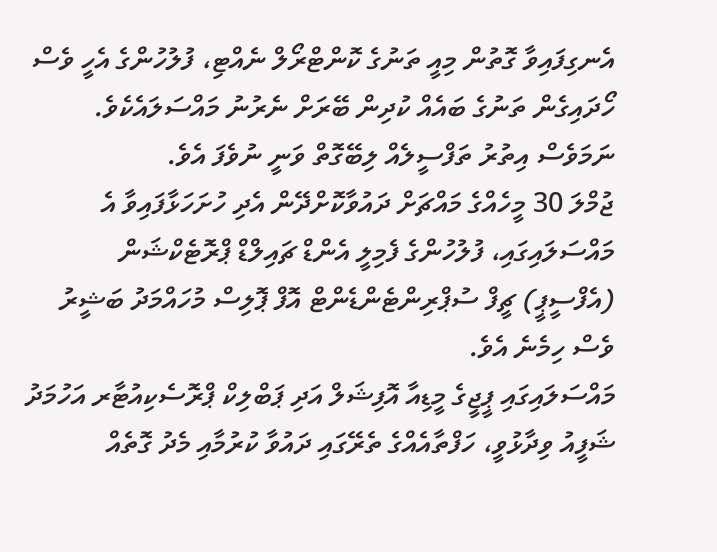އެނގިފައިވާ ގޮތުން މިއީ ތަނުގެ ކޮންޓްރޯލް ނެއްޓި، ފުލުހުންގެ އެހީ ވެސް ހޯދައިގެން ތަނުގެ ބައެއް ކުދިން ބޭރަށް ނެރުނު މައްސަލައެކެވެ. ނަމަވެސް އިތުރު ތަފްސީލެއް ލިބޭގޮތް ވަނީ ނުވެފަ އެވެ.
ޖުމްލަ 30 މީހެއްގެ މައްޗަށް ދައުވާކޮށްދޭން އެދި ހުށަހަޅާފައިވާ އެ މައްސަލައިގައި، ފުލުހުންގެ ފެމިލީ އެންޑް ޗައިލްޑް ޕްރޮޓެކްޝަން (އެފްސީޕީ) ޗީފް ސުޕްރިންޓެންޑެންޓް އޮފް ޕޮލިސް މުހައްމަދު ބަޝީރު ވެސް ހިމެނެ އެވެ.
މައްސަލައިގައި ޕީޖީގެ މީޑިއާ އޮފިޝަލް އަދި ޕަބްލިކް ޕްރޮސެކިއުޓާރ އަހުމަދު ޝަފީއު ވިދާޅުވީ، ހަފްތާއެއްގެ ތެރޭގައި ދައުވާ ކުރުމާއި މެދު ގޮތެއް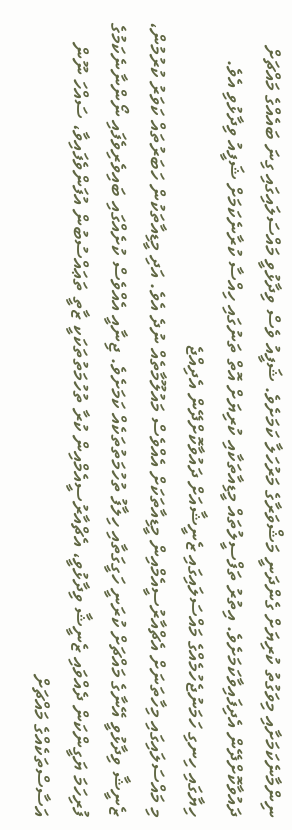ނިންމާނެކަމަށާއި މިވަގުތު ކުރިޔަށް ގެންދަނީ މަޝްވަރާގެ މަރުހަލާ ކަމަށެވެ. ޝަފީއު ވެސް ވިދާޅުވީ މައްސަލައިގައި ގިނަ ބައެއްގެ މައްޗަށް ދައުވާކޮށްދޭން އެދިފައިވާކަމަށެވެ. އިތުރު ތަފްސީލުތައް މީޑިއާތަކާއި ކުރިޔަށް އޮތް ތަނުގައި ހިއްސާ ކުރާނެކަމަށް ޝަފީއު ވިދާޅުވި އެވެ.
ހިޔާގައި ހިނގި ހަމަނުޖެހުމެއްގެ މައްސަލައިގައި ޒެނީޝާއަށް ދައުވާކޮށްދޭން އެދިއްޖެ
މި މައްސަލައިގައި މިހާތަނަށް އެޗްއާރުސީއެމްއިން މީޑިއާތަކަށް އެއްވެސް މައުލޫމާތެއް ނުދެ އެވެ. އަދި މީޑިއާތަކުން ހަބަރުތައް ކަވަރު ކުރުމުން، ޒެނީޝާ ވިދާޅުވީ އޭނާގެ މައްޗަށް ކުރަނީ ހަގީގަތާއި ހިލާފު ތުހުމަތުތަކެއް ކަމަށެވެ. ޖިނާއީ އެއްވެސް ކުށެއްގައި ބައިވެރިވެފައި ނޯންނާނެކަމުގެ ފުރިހަމަ ޔަގީންކަން ދެއްވައި ޒެނީޝާ ވިދާޅުވީ، އެޗްއާރުސީއެމްއިން ކުރާ ތުހުމަތުތަކަކީ ޒާތީ ތަޢައްސުބުން އުފަންވެފައިވާ، ސައްހަ ނޫން އަސާސްތަކެއްގެ މައްޗަށް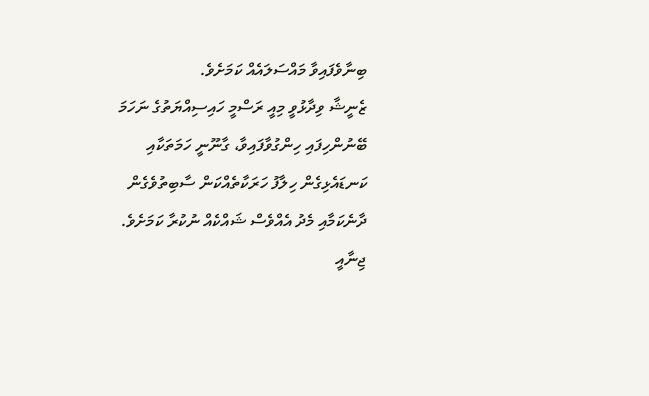ބިނާވެފައިވާ މައްސަލައެއް ކަމަށެވެ.
ޒެނީޝާ ވިދާޅުވީ މިއީ ރަސްމީ ހައިސިއްޔަތުގެ ނަހަމަ ބޭނުންހިފައި ހިންގުވާފައިވާ، ގާނޫނީ ހަމަތަކާއި ކަނޑައެޅިގެން ހިލާފު ހަރަކާތެއްކަން ސާބިތުވެގެން ދާނެކަމާއި މެދު އެއްވެސް ޝައްކެއް ނުކުރާ ކަމަށެވެ.
ޖިނާއީ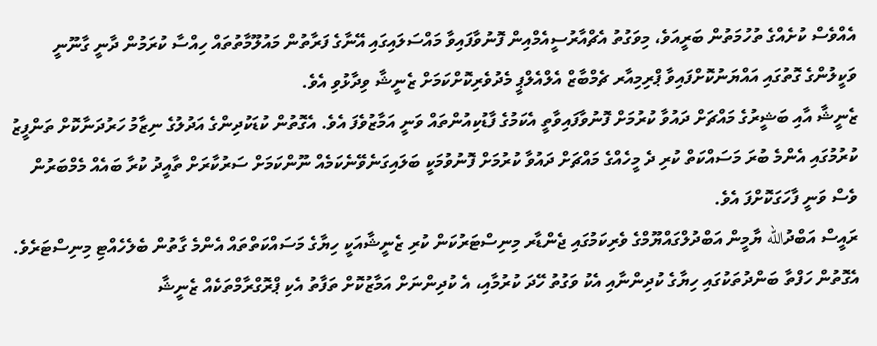އެއްވެސް ކުށެއްގެ ތުހުމަތުން ބަރީއަވެ، މިވަގުތު އެޗްއާރުސީއެމްއިން ފޮނުވާފައިވާ މައްސަލައިގައި އޭނާގެ ފަރާތުން މައުލޫމާތުތައް ހިއްސާ ކުރަމުން ދާނީ ގާނޫނީ ވަކީލުންގެ ގޮތުގައި އައްޔަނުކޮށްފައިވާ ޕްރިމިއާރ ޗެމްބާޒް އެލްއެލްޕީ މެދުވެރިކޮށްކަމަށް ޒެނީޝާ ވިދާޅުވި އެވެ.
ޒެނީޝާ އާއި ބަޝީރުގެ މައްޗަށް ދައުވާ ކުރުމަށް ފޮނުވާފައިވާތީ އެކަމުގެ ފާޑުކިއުންތައް ވަނީ އަމާޒުވެފަ އެވެ. އެގޮތުން ކުޑަކުދިންގެ އަދުލުގެ ނިޒާމު ހަރުދަނާކޮށް ތަންފީޒު ކުރުމުގައި އެންމެ ބުރަ މަސައްކަތް ކުރި ދެ މީހެއްގެ މައްޗަށް ދައުވާ ކުރުމަށް ފޮނުވުމަކީ ބަލައިގަނެވޭނެކަމެއް ނޫންކަމަށް ސަރުކާރަށް ތާއީދު ކުރާ ބައެއް މެމްބަރުން ވެސް ވަނީ ފާހަގަކޮށްފަ އެވެ.
ރައީސް އަބްދުالله ޔާމީން އަބްދުލްގައްޔޫމްގެ ވެރިކަމުގައި ޖެންޑާރ މިނިސްޓަރުކަން ކުރި ޒެނީޝާއަކީ ހިޔާގެ މަސައްކަތްތައް އެންމެ ގާތުން ބެލެހެއްޓި މިނިސްޓަރެވެ. އެގޮތުން ހަފްތާ ބަންދުތަކުގައި ހިޔާގެ ކުދިންނާއި އެކު ވަގުތު ހޭދަ ކުރުމާއި، އެ ކުދިންނަށް އަމާޒުކޮށް ތަފާތު އެކި ޕްރޮގްރާމްތަކެއް ޒެނީޝާ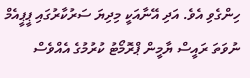ހިންގެވި އެވެ. އަދި އޭނާއަކީ މިދިޔަ ސަރުކާރުގައި ޕީޕީއެމް ނުވަތަ ރައީސް ޔާމީން ޕްރޮމޯޓު ކުރުމުގެ އެއްވެސް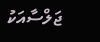ޖަލްސާއަކު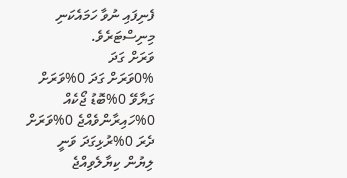ފެނިފައި ނުވާ ހަމައެކަނި މިނިސްޓަރެވެ.
ވަރަށް ގަދަ
0%ވަރަށް ގަދަ 0%ވަރަށް ގަޔާވޭ 0%ބޮޑު ޖޯކެއް 0%ހައިރާންވެއްޖެ 0%ވަރަށް ދެރަ 0%ރުޅިގަދަ ވަނީ
ލިޔުން ކިޔާލެވިއްޖެ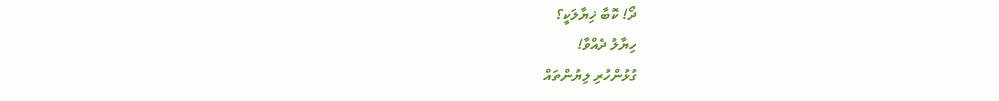ދޯ! ކޮބާ ޚިޔާލަކީ؟
ހިޔާލު ދެއްވާ!
ގުޅުންހުރި ލިޔުންތައް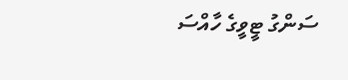ސަންގު ޓީވީގެ ހާއްސަ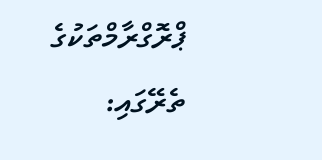ޕްރޮގްރާމްތަކުގެ ތެރޭގައި: